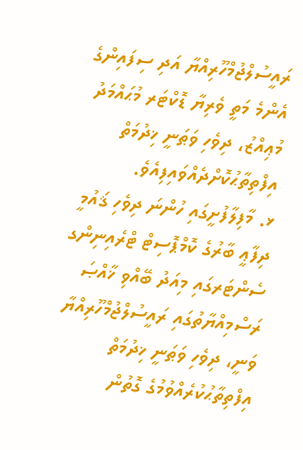ރައީސުލްޖުމްހޫރިއްޔާ އަދި ސިފައިންގެ އެންމެ މަތީ ވެރިޔާ ޑޮކްޓަރ މުޙައްމަދު މުޢިއްޒު، ދިވެހި ވަޠަނީ ޚިދުމަތް އިފްތިތާޙުކޮށްދެއްވައިފިއެވެ.
ޅ. މާފިލާފުށީގައި ހުންނަ ދިވެހި ޤައުމީ ދިފާޢީ ބާރުގެ ކޮމްޕޮސިޓް ޓްރެއިނިންގ ސެންޓަރގައި މިއަދު ބޭއްވި ޚާއްޞަ ރަސްމިއްޔާތުގައި ރައީސުލްޖުމްހޫރިއްޔާ ވަނީ، ދިވެހި ވަޠަނީ ޚިދުމަތް އިފްތިތާޙުކުރެއްވުމުގެ ގޮތުން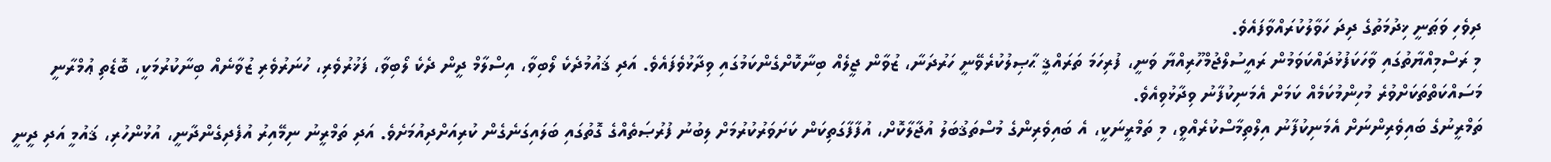ދިވެހި ވަޠަނީ ޚިދުމަތުގެ ދިދަ ހަވާލުކުރައްވާފައެވެ.
މި ރަސްމިއްޔާތުގައި ވާހަކަފުޅުދައްކަވަމުން ރައީސުލްޖުމްހޫރިއްޔާ ވަނީ، ފުރިހަމަ ތަރައްޤީ ޙާޞިލުކުރެވޭނީ ހަރުދަނާ، ޒުވާން ޖީލެއް ބިނާކޮށްގެންކަމުގައި ވިދާޅުވެފައެވެ. އަދި ޤައުމުދެކެ ލޯބިވާ، އިސްލާމް ދީން ދެކެ ލޯބިވާ، ފަޚުރުވެރި، ހުނަރުވެރި ޒުވާނެއް ބިނާކުރުމަކީ، ބޮޑެތި ޢުމްރާނީ މަސައްކަތްތަކަށްވުރެ މުހިންމުކަމެއް ކަމަށް އެމަނިކުފާނު ވިދާޅުވިއެވެ.
ތަމްރީނުގެ ބައިވެރިންނަށް އެމަނިކުފާނު އިލްތިމާސްކުރެއްވީ، މި ތަމްރީނަކީ، އެ ބައިވެރިންގެ މުސްތަޤުބަލު އުޖާލާކޮށް، އުފާފާގަތިކަން ކަށަވަރުކުރުމަށް ލިބުނު ފުރުޞަތެއްގެ ގޮތުގައި ބަލައިގަނެގެން ކުރިއަށްދިއުމަށެވެ. އަދި ތަމްރީނު ނިމޭއިރު އުފެދިގެންދާނީ، އުޅުންހުރި، ޤައުމީ އަދި ދީނީ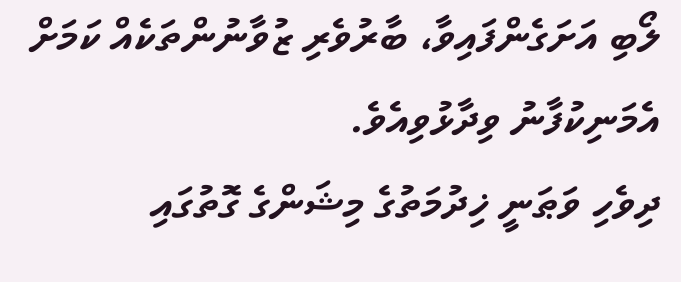ލޯބި އަށަގެންފައިވާ، ބާރުވެރި ޒުވާނުންތަކެއް ކަމަށް އެމަނިކުފާނު ވިދާޅުވިއެވެ.
ދިވެހި ވަޠަނީ ޚިދުމަތުގެ މިޝަންގެ ގޮތުގައި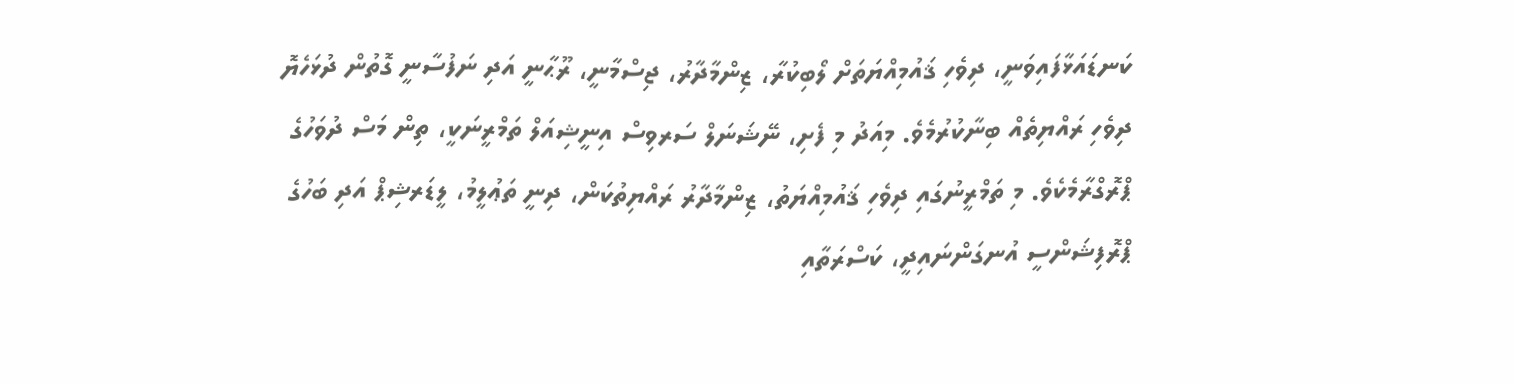ކަނޑައަޅާފައިވަނީ، ދިވެހި ޤައުމިއްޔަތަށް ލޯބިކުރާ، ޒިންމާދާރު، ޖިސްމާނީ، ރޫޙާނީ އަދި ނަފުސާނީ ގޮތުން ދުޅަހެޔޮ ދިވެހި ރައްޔިތެއް ބިނާކުރުމެވެ. މިއަދު މި ފެށި، ނޭޝަނަލް ސަރވިސް އިނީޝިއަލް ތަމްރީނަކީ، ތިން މަސް ދުވަހުގެ ޕްރޮގްރާމެކެވެ. މި ތަމްރީނުގައި ދިވެހި ޤައުމިއްޔަތު، ޒިންމާދާރު ރައްޔިތުކަން، ދިނީ ތަޢުލީމު، ލީޑަރޝިޕް އަދި ބަހުގެ ޕްރޮފިޝަންސީ އުނގަންނައިދީ، ކަސްރަތާއި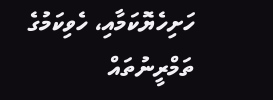ހަށިހެޔޮކަމާއި، ހެވިކަމުގެ ތަމްރީނުތައް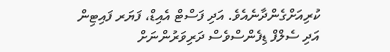ކުރިއަށްގެންދާނެއެވެ. އަދި ފަސްޓް އެއިޑް، ފަޔަރ ފައިޓިން އަދި ސެލްފް ޑިފެންސްވެސް ދަރިވަރުންނަށް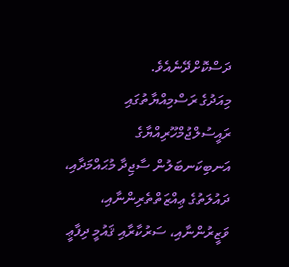ދަސްކޮށްދޭނެއެވެ.
މިއަދުގެ ރަސްމިއްޔާތުގައި ރައީސުލްޖުމްހޫރިއްޔާގެ އަނބިކަނބަލުން ސާޖިދާ މުޙައްމަދާއި، ދައުލަތުގެ ޢިއްޒަތްތެރިންނާއި، ވަޒީރުންނާއި، ސަރުކާރާއި ޤައުމީ ދިފާޢީ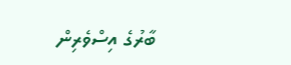ބާރުގެ އިސްވެރިން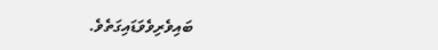ބައިވެރިވެވަޑައިގަތެވެ.